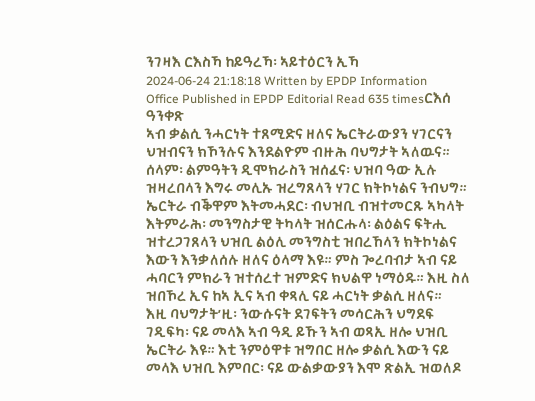ንገዛእ ርእስኻ ከይዓረኻ፡ ኣይተዕርን ኢኻ
2024-06-24 21:18:18 Written by EPDP Information Office Published in EPDP Editorial Read 635 timesርእሰ ዓንቀጽ
ኣብ ቃልሲ ንሓርነት ተጸሚድና ዘለና ኤርትራውያን ሃገርናን ህዝብናን ክኾንሉና እንደልዮም ብዙሕ ባህግታት ኣለዉና። ሰላም፡ ልምዓትን ዲሞክራስን ዝሰፈና፡ ህዝባ ዓው ኢሉ ዝዛረበላን እግሩ መሊኡ ዝረግጸላን ሃገር ክትኮነልና ንብህግ። ኤርትራ ብቕዋም እትመሓደር፡ ብህዝቢ ብዝተመርጹ ኣካላት እትምራሕ፡ መንግስታዊ ትካላት ዝሰርሑላ፡ ልዕልና ፍትሒ ዝተረጋገጸላን ህዝቢ ልዕሊ መንግስቲ ዝበረኸላን ክትኮነልና እውን እንቃለሰሉ ዘለና ዕላማ እዩ። ምስ ጐረባብታ ኣብ ናይ ሓባርን ምክራን ዝተሰረተ ዝምድና ክህልዋ ነማዕዱ። እዚ ስለ ዝበኾረ ኢና ከኣ ኢና ኣብ ቀጻሊ ናይ ሓርነት ቃልሲ ዘለና።
እዚ ባህግታት’ዚ፡ ንውሱናት ደገፍትን መሳርሕን ህግደፍ ገዲፍካ፡ ናይ መላእ ኣብ ዓዲ ይኹን ኣብ ወጻኢ ዘሎ ህዝቢ ኤርትራ እዩ። እቲ ንምዕዋቱ ዝግበር ዘሎ ቃልሲ እውን ናይ መላእ ህዝቢ እምበር፡ ናይ ውልቃውያን እሞ ጽልኢ ዝወለዶ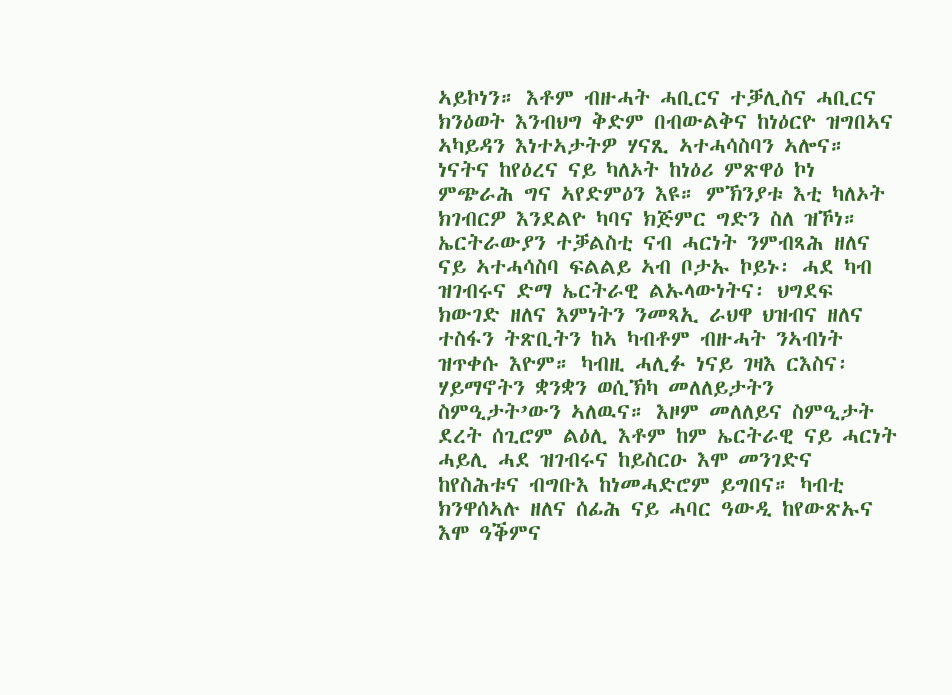ኣይኮነን። እቶም ብዙሓት ሓቢርና ተቓሊስና ሓቢርና ክንዕወት እንብህግ ቅድም በብውልቅና ከነዕርዮ ዝግበኣና ኣካይዳን እነተኣታትዎ ሃናጺ ኣተሓሳስባን ኣሎና። ነናትና ከየዕረና ናይ ካለኦት ከነዕሪ ምጽዋዕ ኮነ ምጭራሕ ግና ኣየድምዕን እዩ። ምኽንያቱ እቲ ካለኦት ክገብርዎ እንደልዮ ካባና ክጅምር ግድን ስለ ዝኾነ።
ኤርትራውያን ተቓልስቲ ናብ ሓርነት ንምብጻሕ ዘለና ናይ ኣተሓሳስባ ፍልልይ ኣብ ቦታኡ ኮይኑ፡ ሓደ ካብ ዝገብሩና ድማ ኤርትራዊ ልኡላውነትና፡ ህግደፍ ክውገድ ዘለና እምነትን ንመጻኢ ራህዋ ህዝብና ዘለና ተስፋን ትጽቢትን ከኣ ካብቶም ብዙሓት ንኣብነት ዝጥቀሱ እዮም። ካብዚ ሓሊፉ ነናይ ገዛእ ርእስና፡ ሃይማኖትን ቋንቋን ወሲኽካ መለለይታትን ስምዒታት’ውን ኣለዉና። እዞም መለለይና ስምዒታት ደረት ሰጊሮም ልዕሊ እቶም ከም ኤርትራዊ ናይ ሓርነት ሓይሊ ሓደ ዝገብሩና ከይስርዑ እሞ መንገድና ከየስሕቱና ብግቡእ ከነመሓድሮም ይግበና። ካብቲ ክንዋሰኣሉ ዘለና ሰፊሕ ናይ ሓባር ዓውዲ ከየውጽኡና እሞ ዓቕምና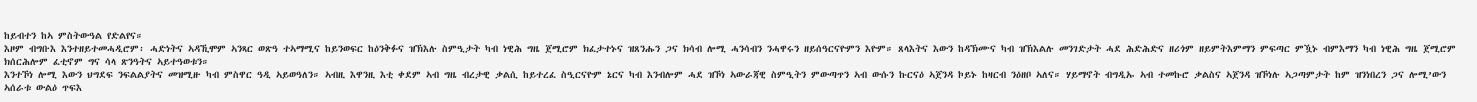ከይብተን ከኣ ምስትውዓል የድልየና።
እዞም ብግቡእ እንተዘይተመሓዲሮም፡ ሓድነትና ኣዳኺሞም ኣንጻር ወጽዓ ተኣማሚና ከይንወፍር ከዕንቅፉና ዝኽእሉ ስምዒታት ካብ ነዊሕ ግዜ ጀሚሮም ክፈታተኑና ዝጸንሑን ጋና ክሳብ ሎሚ ሓንሳብን ንሓዋሩን ዘይሰዓርናዮምን እዮም። ጸላእትና እውን ከዳኽሙና ካብ ዝኽእልሉ መንገድታት ሓደ ሕድሕድና ዘሪጎም ዘይምትእምማን ምፍጣር ምዃኑ ብምእማን ካብ ነዊሕ ግዜ ጀሚሮም ክሰርሕሎም ፈቲኖም ግና ሳላ ጽንዓትና ኣይተዓወቱን።
እንተኾነ ሎሚ እውን ህግደፍ ንፍልልያትና መዝሚዙ ካብ ምስዋር ዓዲ ኣይወዓለን። ኣብዚ እዋንዚ እቲ ቀደም ኣብ ግዜ ብረታዊ ቃልሲ ከይተረፈ ስዒርናዮም ኔርና ካብ እንብሎም ሓደ ዝኾነ ኣውራጃዊ ስምዒትን ምውጣጥን ኣብ ውሱን ኩርናዕ ኣጀንዳ ኮይኑ ከዛርብ ንዕዘቦ ኣለና። ሃይማኖት ብግዲኡ ኣብ ተመኩሮ ቃልስና ኣጀንዳ ዝኾነሉ ኣጋጣምታት ከም ዝንነበረን ጋና ሎሚ’ውን ኣሰራቱ ውልዕ ጥፍእ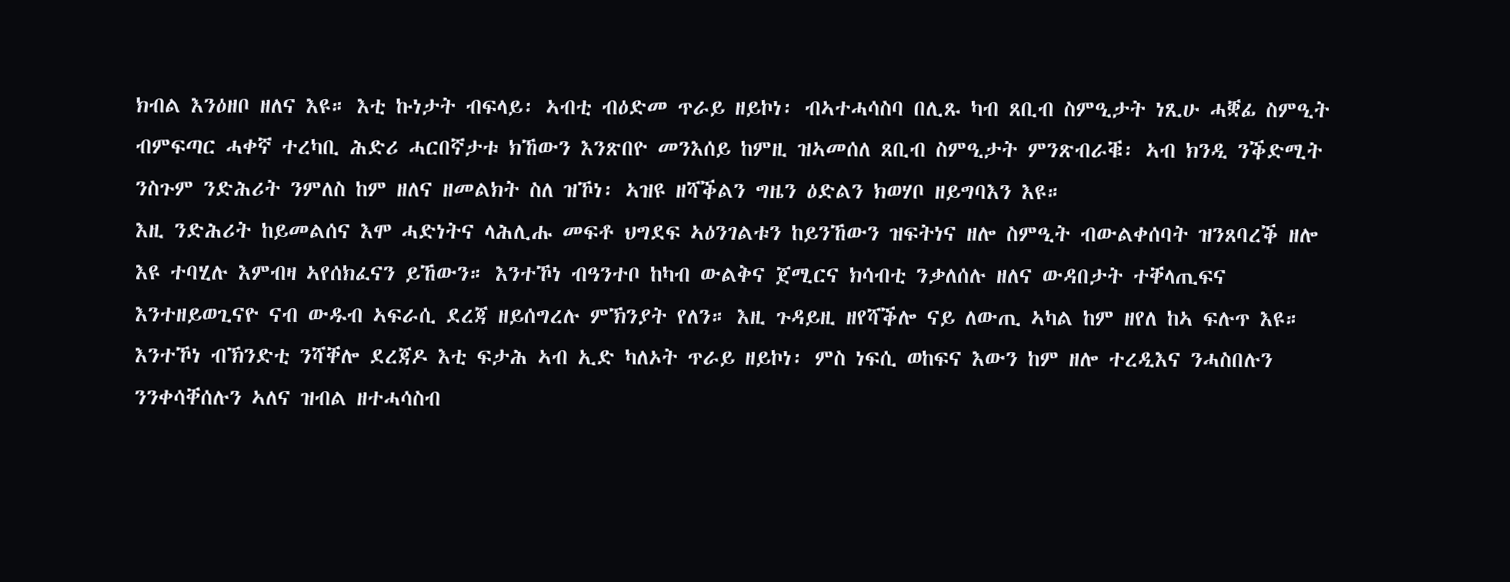ክብል እንዕዘቦ ዘለና እዩ። እቲ ኩነታት ብፍላይ፡ ኣብቲ ብዕድመ ጥራይ ዘይኮነ፡ ብኣተሓሳስባ በሊጹ ካብ ጸቢብ ስምዒታት ነጺሁ ሓቛፊ ስምዒት ብምፍጣር ሓቀኛ ተረካቢ ሕድሪ ሓርበኛታቱ ክኸውን እንጽበዮ መንእሰይ ከምዚ ዝኣመሰለ ጸቢብ ስምዒታት ምንጽብራቑ፡ ኣብ ክንዲ ንቕድሚት ንስጉም ንድሕሪት ንምለስ ከም ዘለና ዘመልክት ስለ ዝኾነ፡ ኣዝዩ ዘሻቕልን ግዜን ዕድልን ክወሃቦ ዘይግባእን እዩ።
እዚ ንድሕሪት ከይመልሰና እሞ ሓድነትና ላሕሊሑ መፍቶ ህግደፍ ኣዕንገልቱን ከይንኸውን ዝፍትነና ዘሎ ስምዒት ብውልቀሰባት ዝንጸባረቕ ዘሎ እዩ ተባሂሉ እምብዛ ኣየሰክፈናን ይኸውን። እንተኾነ ብዓንተቦ ከካብ ውልቅና ጀሚርና ክሳብቲ ንቃለሰሉ ዘለና ውዳበታት ተቐላጢፍና እንተዘይወጊናዮ ናብ ውዱብ ኣፍራሲ ደረጃ ዘይሰግረሉ ምኽንያት የለን። እዚ ጉዳይዚ ዘየሻቕሎ ናይ ለውጢ ኣካል ከም ዘየለ ከኣ ፍሉጥ እዩ። እንተኾነ ብኽንድቲ ንሻቐሎ ደረጃዶ እቲ ፍታሕ ኣብ ኢድ ካለኦት ጥራይ ዘይኮነ፡ ምስ ነፍሲ ወከፍና እውን ከም ዘሎ ተረዲእና ንሓስበሉን ንንቀሳቐሰሉን ኣለና ዝብል ዘተሓሳስብ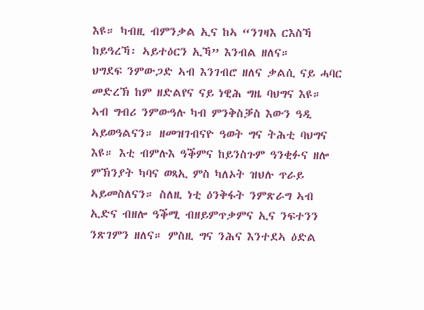እዩ። ካብዚ ብምንቃል ኢና ከኣ “ንገዛእ ርእስኻ ከይዓረኻ፡ ኣይተዕርን ኢኻ” እንብል ዘለና።
ህግደፍ ንምውጋድ ኣብ እንገብሮ ዘለና ቃልሲ ናይ ሓባር መድረኽ ከም ዘድልየና ናይ ነዊሕ ግዜ ባህግና እዩ። ኣብ ግብሪ ንምውዓሉ ካብ ምንቅስቓስ እውን ዓዲ ኣይወዓልናን። ዘመዝገብናዮ ዓወት ግና ትሕቲ ባህግና እዩ። እቲ ብምሉእ ዓቕምና ከይንስጉም ዓንቂፉና ዘሎ ምኽንያት ካባና ወጻኢ ምስ ካለኦት ዝህሉ ጥራይ ኣይመስለናን። ስለዚ ነቲ ዕንቅፋት ንምጽራግ ኣብ ኢድና ብዘሎ ዓቕሚ ብዘይምጥቃምና ኢና ንፍተንን ንጽገምን ዘለና። ምስዚ ግና ንሕና እንተደኣ ዕድል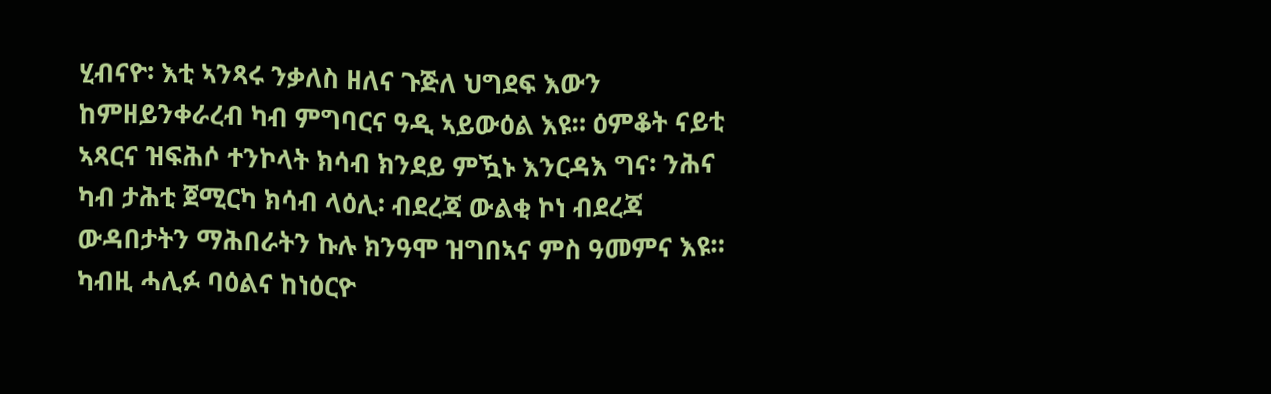ሂብናዮ፡ እቲ ኣንጻሩ ንቃለስ ዘለና ጉጅለ ህግደፍ እውን ከምዘይንቀራረብ ካብ ምግባርና ዓዲ ኣይውዕል እዩ። ዕምቆት ናይቲ ኣጻርና ዝፍሕሶ ተንኮላት ክሳብ ክንደይ ምዃኑ እንርዳእ ግና፡ ንሕና ካብ ታሕቲ ጀሚርካ ክሳብ ላዕሊ፡ ብደረጃ ውልቂ ኮነ ብደረጃ ውዳበታትን ማሕበራትን ኩሉ ክንዓሞ ዝግበኣና ምስ ዓመምና እዩ።
ካብዚ ሓሊፉ ባዕልና ከነዕርዮ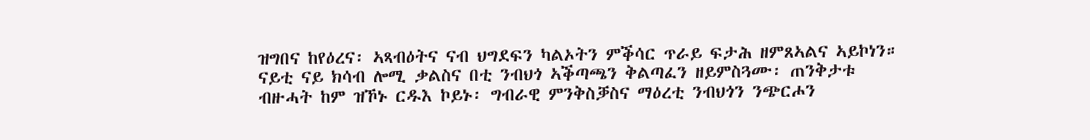ዝግበና ከየዕረና፡ ኣጻብዕትና ናብ ህግደፍን ካልኦትን ምቕሳር ጥራይ ፍታሕ ዘምጸኣልና ኣይኮነን። ናይቲ ናይ ክሳብ ሎሚ ቃልስና በቲ ንብህጎ ኣቕጣጫን ቅልጣፈን ዘይምስጓሙ፡ ጠንቅታቱ ብዙሓት ከም ዝኾኑ ርዱእ ኮይኑ፡ ግብራዊ ምንቅስቓስና ማዕረቲ ንብህጎን ንጭርሖን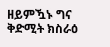ዘይምዃኑ ግና ቅድሚት ክስራዕ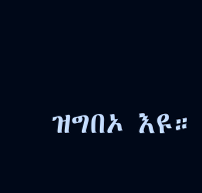ዝግበኦ እዩ።